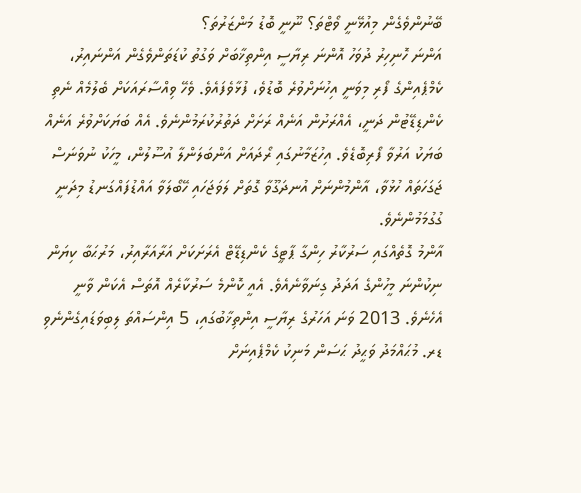ބޭނުންވެގެން މިއުޅޭނީ ވޯޓްތަ؟ ނޫނީ ބޮޑު މަންޒަރުތަ؟
އަންނަ ހޮނިހިރު ދުވަހު އޮންނަ ރިޔާސީ އިންތިޚާބަށް ވަގުތު ކުޑަތަންވެގެން އަންނައިރު، ކެމްޕެއިންގެ ފޯރި މިވަނީ އިހުނަށްވުރެ ބޮޑުވެ، ފުޅާވެފައެވެ. ވެހޭ ވިއްސާރައަކަށް ބެލުމެއް ނެތި ކެންޑިޑޭޓުން ދަނީ، އެއްރަށުން އަނެއް ރަށަށް ދަތުރުކުރަމުންނެވެ. އެއް ބަޔަކަށްވުރެ އަނެއް ބަޔަކު އަރުވާ ފޯރިބޮޑެވެ. އިހުޒަމާނުގައި ރޯދައަށް އަންބަލަންލާ އުސޫލުން، މީހަކު ނުވަނަސް ޖަގަހަތައް ހުޅުވާ، އާންމުންނަށް އުނދަގޫވާ ގޮތަށް ލަވަޖަހައި ހޭބޯލަވާ އައްޑުފައްގަނޑު މިދަނީ ގުގުމަމުންނެވެ.
އާންމު ގޮތެއްގައި ސަރުކާރު ހިންގާ ޕާޓީގެ ކެންޑިޑޭޓް އެރަށަކަށް އަރާއަރާއިރު، މަރުޙަބާ ކިޔަން ނިކުންނަ މީހުންގެ އަދަދު ގިނަވާނެއެވެ. އެއީ ކޮންމެ ސަރުކާރެއް އޮތަސް އެކަން ވާނީ އެހެނެވެ. 2013 ވަނަ އަހަރުގެ ރިޔާސީ އިންތިޚާބުގައި، 5 އިންސައްތަ ލިބިވަޑައިގެންނެވި ޑރ. މުޙައްމަދު ވަޙީދު ޙަސަން މަނިކު ކެމްޕެއިނަށް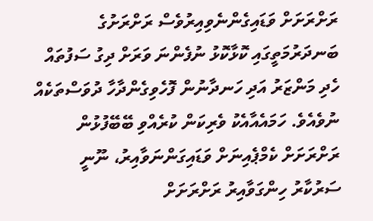ރަށްރަށަށް ވަޑައިގެންނެވިއިރުވެސް ރަށްރަށުގެ ބަނދަރުމަތީގައި ކޮޅާކޮޅު ނުފެންނަ ވަރަށް ދިގު ސަފުތައް ހެދި މަންޒަރު އަދި ހަނދާނުން ފޮހެވިގެންދާހާ ދުވަސްތަކެއް ނުވެއެވެ. ހަމައެއާއެކު ވެރިކަން ކުރެއްވި ބޭބޭފުޅުން ރަށްރަށަށް ކެމްޕެއިނަށް ވަޑައިގަންނަވާއިރު، ނޫނީ ސަރުކާރު ހިންގަވާއިރު ރަށްރަށަށް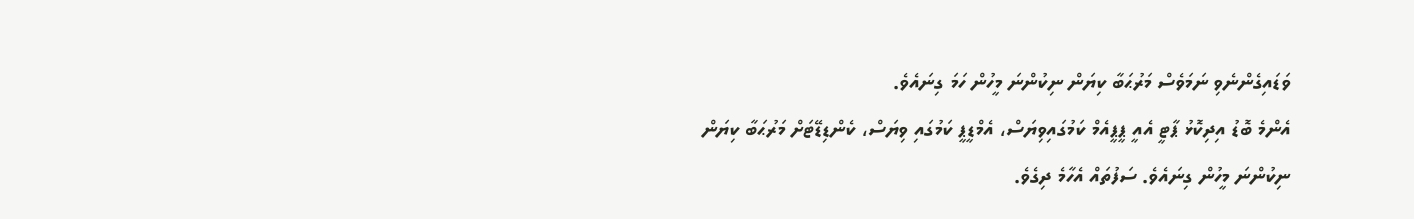ވަޑައިގެންނެވި ނަމަވެސް މަރުޙަބާ ކިޔަން ނިކުންނަ މީހުން ހަމަ ގިނައެވެ.
އެންމެ ބޮޑު އިދިކޮޅު ޕާޓީ އެއީ ޕީޕީއެމް ކަމުގައިވިޔަސް، އެމްޑީޕީ ކަމުގައި ވިޔަސް، ކެންޑިޑޭޓަށް މަރުޙަބާ ކިޔަން ނިކުންނަ މީހުން ގިނައެވެ. ސަފުތައް އެހާމެ ދިގެވެ.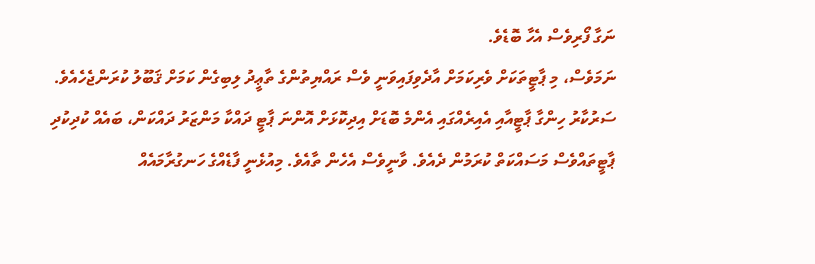ނަގާ ފޯރިވެސް އެހާ ބޮޑެވެ.
ނަމަވެސް، މި ޕާޓީތަކަށް ވެރިކަމަށް އާދެވިފައިވަނީ ވެސް ރައްޔިތުންގެ ތާޢީދު ލިބިގެން ކަމަށް ޤަބޫލު ކުރަންޖެހެއެވެ.
ސަރުކާރު ހިންގާ ޕާޓީއާއި އެއިރެއްގައި އެންމެ ބޮޑަށް އިދިކޮޅަށް އޮންނަ ޕާޓީ ދައްކާ މަންޒަރު ދައްކަން، ބައެއް ކުދިކުދި ޕާޓީތައްވެސް މަސައްކަތް ކުރަމުން ދެއެވެ. ވާނީވެސް އެހެން ތާއެވެ. މިއުޅެނީ ފާޑެއްގެ ހަނގުރާމައެއް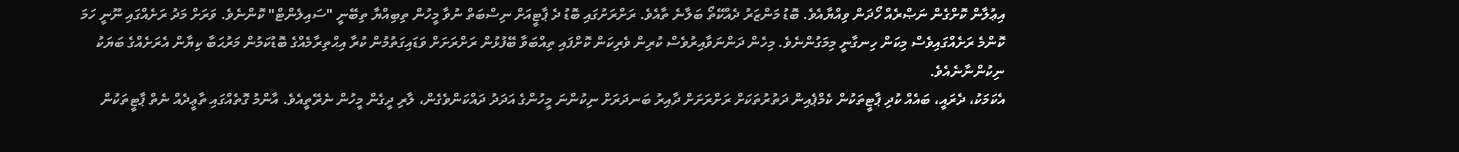އިޢުލާން ކޮށްގެން ނަޞްރެއް ހޯދަން ވިއްޔާއެވެ. ބޮޑު މަންޒަރު ދެއްކޭތޯ ބަލާނެ ތާއެވެ. ރަށްރަށުގައި ބޮޑު ދެ ޕާޓީއަށް ނިސްބަތް ނުވާ މީހުން ތިބިއްޔާ ތިބޭނީ "ސައިލެންޓް" ކޮންނެވެ. ވަރަށް މަދު ރަށެއްގައި ނޫނީ ހަމަ ކޮންމެ ރަށެއްގައިވެސް މިކަން ހިނގާނީ މިމަގުންނެވެ. މިހެން ދަންނަވާއިރުވެސް ކުރިން ވެރިކަން ކޮށްފައި ތިއްބަވާ ބޭފުޅުން ރަށްރަށަށް ވަޑައިގަތުމުން ކުރާ އިޙްތިރާމެއްގެ ބޮޑުކަމުން މަރުޙަބާ ކިޔާން އެރަށެއްގެ ބަޔަކު ނިކުންނާނެއެވެ.
އެކަމަކު، ދެރައީ، ބައެއް ކުދި ޕާޓީތަކުން ކެމްޕެއިން ދަތުރުތަކަށް ރަށްރަށަށް ދާއިރު ބަނދަރަށް ނިކުންނަ މީހުންގެ އަދަދު ދައްކަންވެގެން، ލާރި ދީގެން މީހުން ނެރޭތީއެވެ. އާންމު ގޮތެއްގައި ތާޢީދެއް ނެތް ޕާޓީތަކުން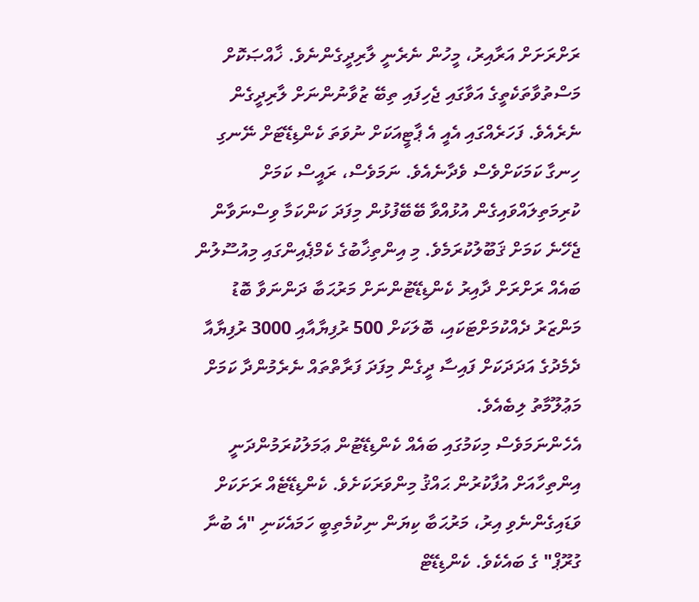ރަށްރަށަށް އަރާއިރު، މީހުން ނެރެނީ ލާރިދީގެންނެވެ. ޚާއްޞަކޮށް މަސްތުވާތަކެތީގެ އަވާގައި ޖެހިފައި ތިބޭ ޒުވާނުންނަށް ލާރިދީގެން ނެރެއެވެ. ފަހަރެއްގައި އެއީ އެ ޕާޓީއަކަށް ނުވަތަ ކެންޑިޑޭޓަށް ނޭނގި ހިނގާ ކަމަކަށްވެސް ވެދާނެއެވެ. ނަމަވެސް، ރައީސް ކަމަށް ކުރިމަތިލައްވައިގެން އުޅުއްވާ ބޭބޭފުޅުން މިފަދަ ކަންކަމާ ވިސްނަވާން ޖެހޭނެ ކަމަށް ޤަބޫލުކުރަމެވެ. މި އިންތިޚާބުގެ ކެމްޕެއިންގައި މިއުސޫލުން ބައެއް ރަށްރަށް ދާއިރު ކެންޑިޑޭޓުންނަށް މަރުޙަބާ ދަންނަވާ ބޮޑު މަންޒަރު ދެއްކުމަށްޓަކައި، ބޮލަކަށް 500 ރުފިޔާއާއި 3000 ރުފިޔާއާ ދެމެދުގެ އަދަދަކަށް ފައިސާ ދީގެން މިފަދަ ފަރާތްތައް ނެރެމުންދާ ކަމަށް މަޢުލޫމާތު ލިބެއެވެ.
އެހެންނަމަވެސް މިކަމުގައި ބައެއް ކެންޑިޑޭޓުން ޢަމަލުކުރަމުންދަނީ އިންތިހާއަށް އުފާކުރުން ޙައްޤު މިންވަރަކަށެވެ. ކެންޑިޑޭޓެއް ރަށަކަށް ވަޑައިގެންނެވި އިރު، މަރުޙަބާ ކިޔަން ނިކުމެތިބީ ހަމައެކަނި "އެ ބުނާ ގުރޫޕް" ގެ ބައެކެވެ. ކެންޑިޑޭޓް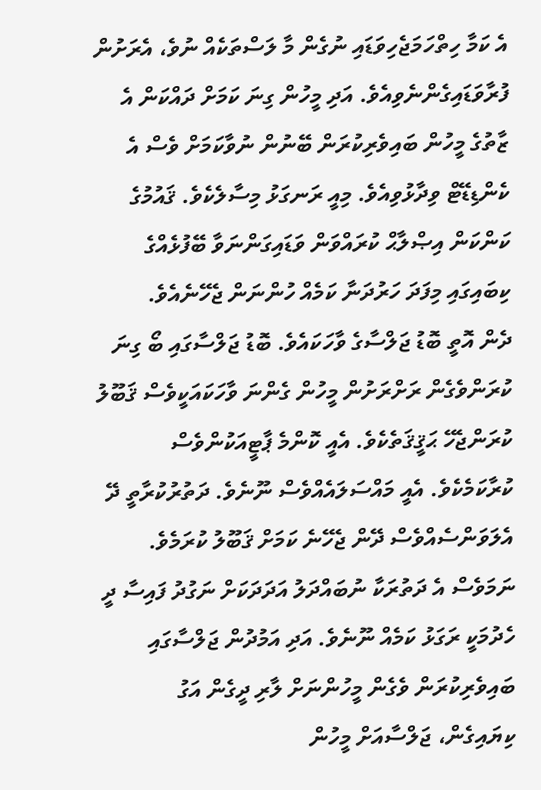އެ ކަމާ ހިތްހަމަޖެހިވަޑައި ނުގެން މާ ލަސްތަކެއް ނުވެ، އެރަށުން ފުރާވަޑައިގެންނެވިއެވެ. އަދި މީހުން ގިނަ ކަމަށް ދައްކަން އެ ޒާތުގެ މީހުން ބައިވެރިކުރަން ބޭނުން ނުވާކަމަށް ވެސް އެ ކެންޑިޑޭޓް ވިދާޅުވިއެވެ. މިއީ ރަނގަޅު މިސާލެކެވެ. ޤައުމުގެ ކަންކަން އިޞްލާޙް ކުރައްވަން ވަޑައިގަންނަވާ ބޭފުޅެއްގެ ކިބައިގައި މިފަދަ ހަރުދަނާ ކަމެއް ހުންނަން ޖެހޭނެއެވެ.
ދެން އޮތީ ބޮޑު ޖަލްސާގެ ވާހަކައެވެ. ބޮޑު ޖަލްސާގައި ބޯ ގިނަ ކުރަންވެގެން ރަށްރަށުން މީހުން ގެންނަ ވާހަކައަކީވެސް ޤަބޫލު ކުރަންޖެހޭ ޙަޤީޤަތެކެވެ. އެއީ ކޮންމެ ޕާޓީއަކުންވެސް ކުރާކަމެކެވެ. އެއީ މައްސަލައެއްވެސް ނޫނެވެ. ދަތުރުކުރާތީ ދޭ އެލަވަންސެއްވެސް ދޭން ޖެހޭނެ ކަމަށް ޤަބޫލު ކުރަމެވެ. ނަމަވެސް އެ ދަތުރަކާ ނުބައްދަލު އަދަދަކަށް ނަގުދު ފައިސާ ދީ ހެދުމަކީ ރަގަޅު ކަމެއް ނޫނެވެ. އަދި އަމުދުން ޖަލްސާގައި ބައިވެރިކުރަން ވެގެން މީހުންނަށް ލާރި ދީގެން އަގު ކިޔައިގެން، ޖަލްސާއަށް މީހުން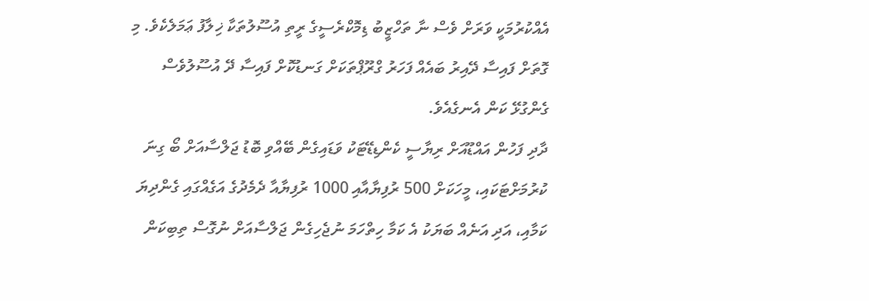އެއްކުރުމަކީ ވަރަށް ވެސް ނާ ތަހްޒީބު ޑިމޮކްރެސީގެ ރީތި އުސޫލުތަކާ ޚިލާފު ޢަމަލެކެވެ. މި ގޮތަށް ފައިސާ ދޭއިރު ބައެއް ފަހަރު ގްރޫޕްތަކަށް ގަނޑުކޮށް ފައިސާ ދޭ އުސޫލުވެސް ގެންގުޅޭ ކަން އެނގެއެވެ.
ދާދި ފަހުން އައްޑޫއަށް ރިޔާސީ ކެންޑިޑޭޓަކު ވަޑައިގެން ބޭއްވި ބޮޑު ޖަލްސާއަށް ބޯ ގިނަ ކުރުމަށްޓަކައި، މީހަކަށް 500 ރުފިޔާއާއި 1000 ރުފިޔާއާ ދެމެދުގެ އަގެއްގައި ގެންދިޔަ ކަމާއި، އަދި އަނެއް ބަޔަކު އެ ކަމާ ހިތްހަމަ ނުޖެހިގެން ޖަލްސާއަށް ނުގޮސް ތިބިކަން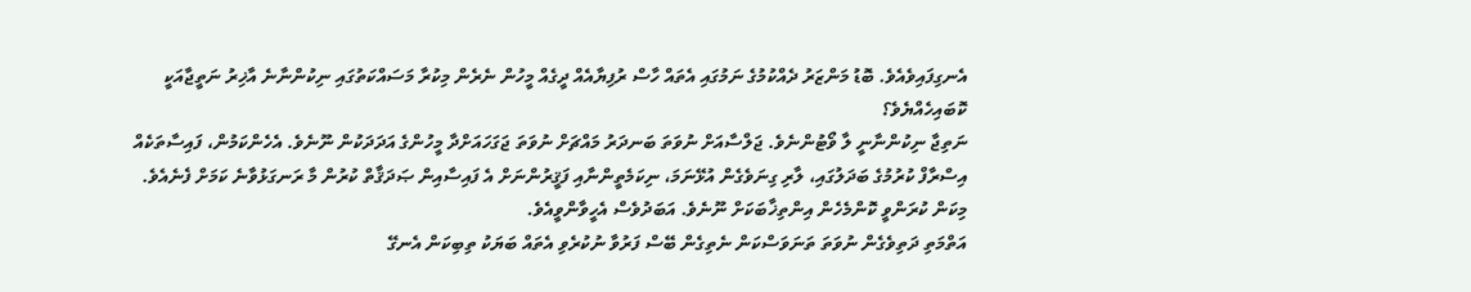އެނގިފައިވެއެވެ. ބޮޑު މަންޒަރު ދެއްކުމުގެ ނަމުގައި އެތައް ހާސް ރުފިޔާއެއް ދީގެއް މީހުން ނެރެން މިކުރާ މަސައްކަތުގައި ނިކުންނާނެ އާޚިރު ނަތީޖާއަކީ ކޮބައިހެއްޔެވެ؟
ނަތިޖާ ނިކުންނާނީ ލާ ވޯޓުންނެވެ. ޖަލްސާއަށް ނުވަތަ ބަނދަރު މައްޗަށް ނުވަތަ ޖަގަހައަށްދާ މީހުންގެ އަދަދަކުން ނޫނެވެ. އެހެންކަމުން، ފައިސާތަކެއް އިސްރާފް ކުރުމުގެ ބަދަލުގައި، ލާރި ގިނަވެގެން އުޅޭނަމަ، ނިކަމެތީންނާއި ފަޤީރުންނަށް އެ ފައިސާއިން ޞަދަޤާތް ކުރުން މާ ރަނގަޅުވާނެ ކަމަށް ފެނެއެވެ. މިކަން ކުރަންވީ ކޮންމެހެން އިންތިޚާބަކަށް ނޫނެވެ. އަބަދުވެސް އެހީވާންވީއެވެ.
އަތްމަތި ދަތިވެގެން ނުވަތަ ތަނަވަސްކަން ނެތިގެން ބޭސް ފަރުވާ ނުކުރެވި އެތައް ބަޔަކު ތިބިކަން އެނގޭ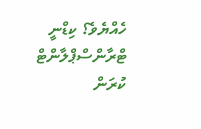ހެއްޔެވެ؟ ކިޑްނީ ޓްރާންސްޕްލާންޓް ކުރަން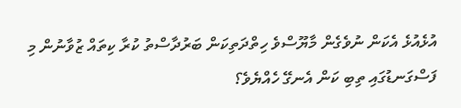އުޅެއުޅެ އެކަން ނުވެގެން މާޔޫސްވެ ހިތްދަތިކަން ބަރުދާސްތު ކުރާ ކިތައް ޒުވާނުން މި ފަސްގަނޑުގައި ތިބި ކަން އެނގޭ ހެއްޔެވެ؟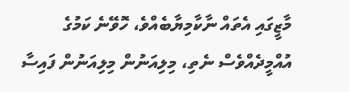މާޒީގައި އެތައް ނާކާމިޔާބެއްވެ، ހޮވޭނެ ކަމުގެ އުއްމީދެއްވެސް ނެތި، މިލިއަނުން މިލިއަނުން ފައިސާ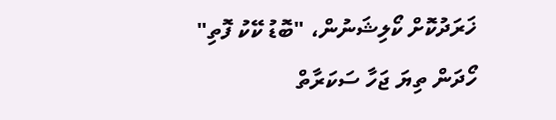ޚަރަދުކޮށް ކޯލިޝަނުން، "ބޮޑު ކޭކު ފޮތި" ހޯދަން ތިޔަ ޖަހާ ސަކަރާތް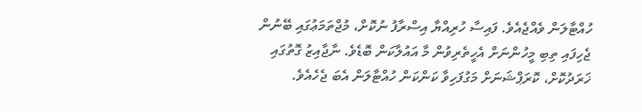ހުއްޓާލަން ވެއްޖެއެވެ. ފައިސާ ހުރިއްޔާ އިސްރާފު ނުކޮށް، މުޖްތަމަޢުގައި ބޭނުން ޖެހިފައި ތިބި މީހުންނަށް އެހީތެރިވުން މާ އައުލާކަން ބޮޑެވެ. ނާޖާއިޒު ގޮތުގައި ޚަރަދުކޮށް، ކޮރަޕްޝަނަށް މަގުފަހިވާ ކަންކަން ހުއްޓާލަން އެބަ ޖެހެއެވެ.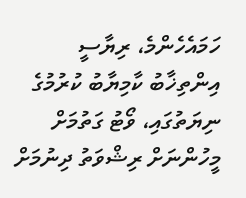ހަމައެހެންމެ، ރިޔާސީ އިންތިޚާބު ކާމިޔާބު ކުރުމުގެ ނިޔަތުގައި، ވޯޓު ގަތުމަށް މީހުންނަށް ރިޝްވަތު ދިނުމަށް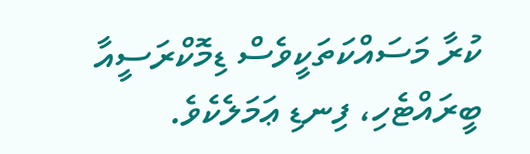ކުރާ މަސައްކަތަކީވެސް ޑިމޮކްރަސީއާ ބީރައްޓެހި، ފިނޑި ޢަމަލެކެވެ.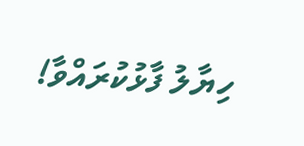ހިޔާލު ފާޅުކުރައްވާ!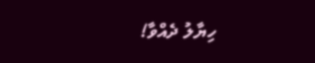ހިޔާލު ދެއްވާ!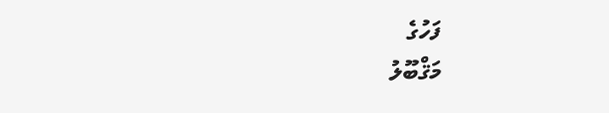ފަހުގެ
މަޤްބޫލު